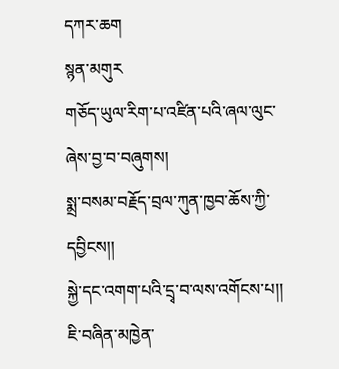དཀར་ཆག
སྙན་མགུར
གཅོད་ཡུལ་རིག་པ་འཛིན་པའི་ཞལ་ལུང་ཞེས་བྱ་བ་བཞུགས།
སྨྲ་བསམ་བརྗོད་བྲལ་ཀུན་ཁྱབ་ཆོས་ཀྱི་དབྱིངས།།
སྐྱེ་དང་འགག་པའི་དྲྭ་བ་ལས་འགོངས་པ།།
ཇི་བཞིན་མཁྱེན་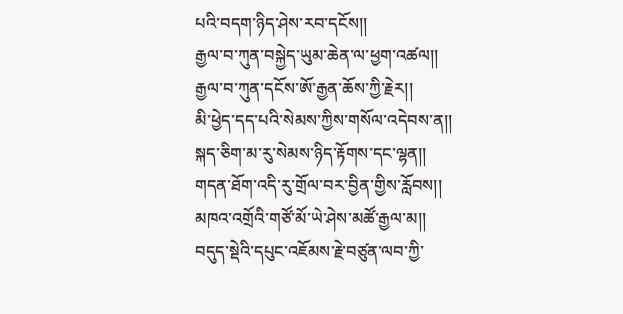པའི་བདག་ཉིད་ཤེས་རབ་དངོས།།
རྒྱལ་བ་ཀུན་བསྐྱེད་ཡུམ་ཆེན་ལ་ཕྱག་འཚལ།།
རྒྱལ་བ་ཀུན་དངོས་ཨོ་རྒྱན་ཆོས་ཀྱི་རྗེར།།
མི་ཕྱེད་དད་པའི་སེམས་ཀྱིས་གསོལ་འདེབས་ན།།
སྐད་ཅིག་མ་རུ་སེམས་ཉིད་རྟོགས་དང་ལྷན།།
གདན་ཐོག་འདི་རུ་གྲོལ་བར་བྱིན་གྱིས་རློབས།།
མཁའ་འགྲོའི་གཙོ་མོ་ཡེ་ཤེས་མཚོ་རྒྱལ་མ།།
བདུད་སྡེའི་དཔུང་འཇོམས་རྗེ་བཙུན་ལབ་ཀྱི་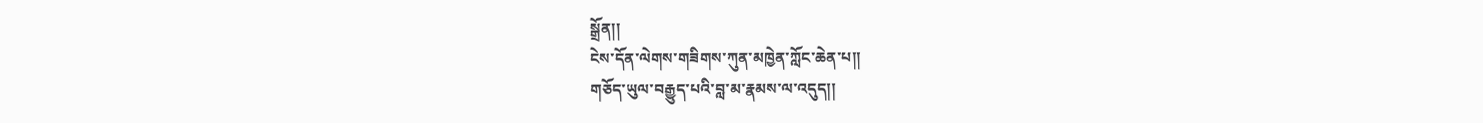སྒྲོན།།
ངེས་དོན་ལེགས་གཟིགས་ཀུན་མཁྱེན་ཀློང་ཆེན་པ།།
གཅོད་ཡུལ་བརྒྱུད་པའི་བླ་མ་རྣམས་ལ་འདུད།།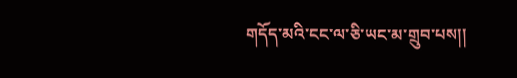གདོད་མའི་ངང་ལ་ཅི་ཡང་མ་གྲུབ་པས།།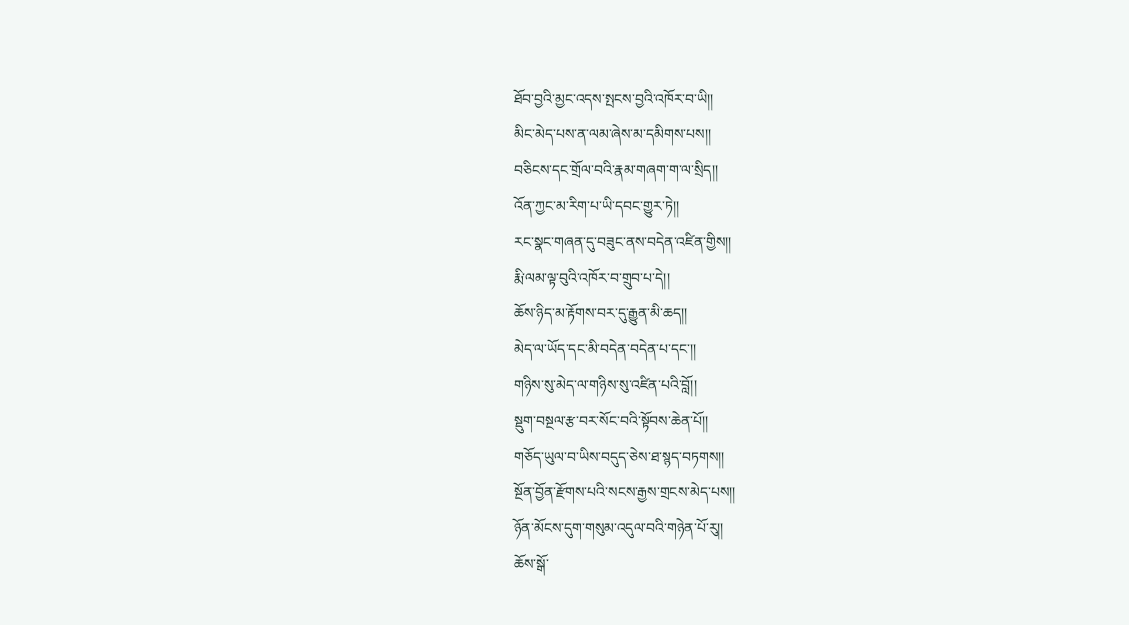ཐོབ་བྱའི་མྱང་འདས་སྤངས་བྱའི་འཁོར་བ་ཡི།།
མིང་མེད་པས་ན་ལམ་ཞེས་མ་དམིགས་པས།།
བཅིངས་དང་གྲོལ་བའི་རྣམ་གཞག་ག་ལ་སྲིད།།
འོན་ཀྱང་མ་རིག་པ་ཡི་དབང་གྱུར་ཏེ།།
རང་སྣང་གཞན་དུ་བཟུང་ནས་བདེན་འཛིན་གྱིས།།
རྨི་ལམ་ལྟ་བུའི་འཁོར་བ་གྲུབ་པ་དེ།།
ཆོས་ཉིད་མ་རྟོགས་བར་དུ་རྒྱུན་མི་ཆད།།
མེད་ལ་ཡོད་དང་མི་བདེན་བདེན་པ་དང་།།
གཉིས་སུ་མེད་ལ་གཉིས་སུ་འཛིན་པའི་བློ།།
སྡུག་བསྔལ་རྩ་བར་སོང་བའི་སྟོབས་ཆེན་པོ།།
གཅོད་ཡུལ་བ་ཡིས་བདུད་ཅེས་ཐ་སྙད་བཏགས།།
སྔོན་བྱོན་རྫོགས་པའི་སངས་རྒྱས་གྲངས་མེད་པས།།
ཉོན་མོངས་དུག་གསུམ་འདུལ་བའི་གཉེན་པོ་རུ།།
ཆོས་སྒོ་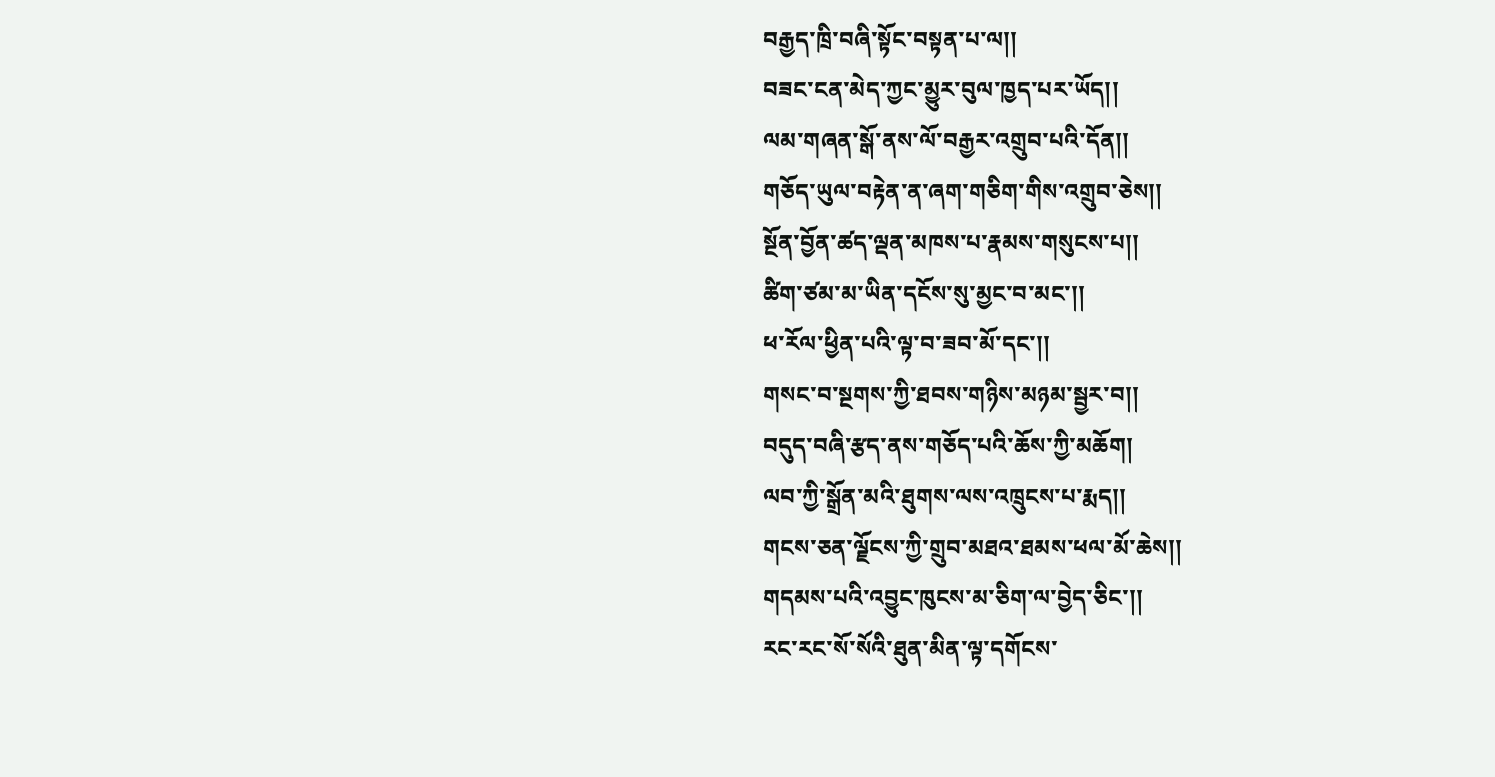བརྒྱད་ཁྲི་བཞི་སྟོང་བསྟན་པ་ལ།།
བཟང་ངན་མེད་ཀྱང་མྱུར་བུལ་ཁྱད་པར་ཡོད།།
ལམ་གཞན་སྒོ་ནས་ལོ་བརྒྱར་འགྲུབ་པའི་དོན།།
གཅོད་ཡུལ་བརྟེན་ན་ཞག་གཅིག་གིས་འགྲུབ་ཅེས།།
སྔོན་བྱོན་ཚད་ལྡན་མཁས་པ་རྣམས་གསུངས་པ།།
ཚིག་ཙམ་མ་ཡིན་དངོས་སུ་མྱང་བ་མང་།།
ཕ་རོལ་ཕྱིན་པའི་ལྟ་བ་ཟབ་མོ་དང་།།
གསང་བ་སྔགས་ཀྱི་ཐབས་གཉིས་མཉམ་སྦྱར་བ།།
བདུད་བཞི་རྩད་ནས་གཅོད་པའི་ཆོས་ཀྱི་མཆོག།
ལབ་ཀྱི་སྒྲོན་མའི་ཐུགས་ལས་འཁྲུངས་པ་རྨད།།
གངས་ཅན་ལྗོངས་ཀྱི་གྲུབ་མཐའ་ཐམས་ཕལ་མོ་ཆེས།།
གདམས་པའི་འབྱུང་ཁུངས་མ་ཅིག་ལ་བྱེད་ཅིང་།།
རང་རང་སོ་སོའི་ཐུན་མིན་ལྟ་དགོངས་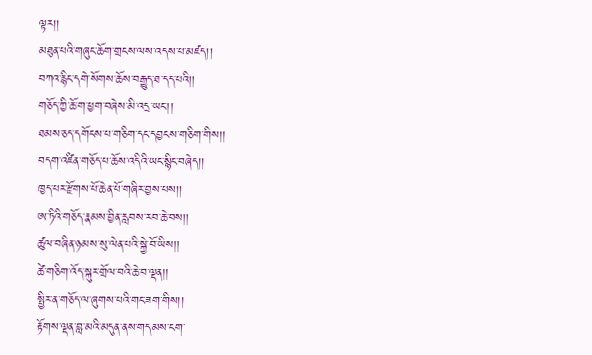ལྟར།།
མཐུན་པའི་གཞུང་ཆོག་གྲངས་ལས་འདས་པ་མཛད།།
བཀའ་རྙིང་དགེ་སོགས་ཆོས་བརྒྱུད་ཐ་དད་པའི།།
གཅོད་ཀྱི་ཆོ་ག་ཕྱག་བཞེས་མི་འདྲ་ཡང་།།
ཐམས་ཅད་དགོངས་པ་གཅིག་དང་དབྱངས་གཅིག་གིས།།
བདག་འཛིན་གཅོད་པ་ཆོས་འདིའི་ཡང་སྙིང་བཞེད།།
ཁྱད་པར་རྫོགས་པོ་ཆེན་པོ་གཞིར་བྱས་པས།།
ཨ་ཏིའི་གཅོད་རྣམས་བྱིན་རླབས་རབ་ཆེ་བས།།
ཚུལ་བཞིན་ཉམས་སུ་ལེན་པའི་སྐྱེ་བོ་ཡིས།།
ཚེ་གཅིག་འོད་སྐུར་གྲོལ་བའི་ཆེ་བ་ལྡན།།
སྤྱིར་ན་གཅོད་ལ་ཞུགས་པའི་གང་ཟག་གིས།།
རྟོགས་ལྡན་བླ་མའི་མདུན་ནས་གདམས་ངག་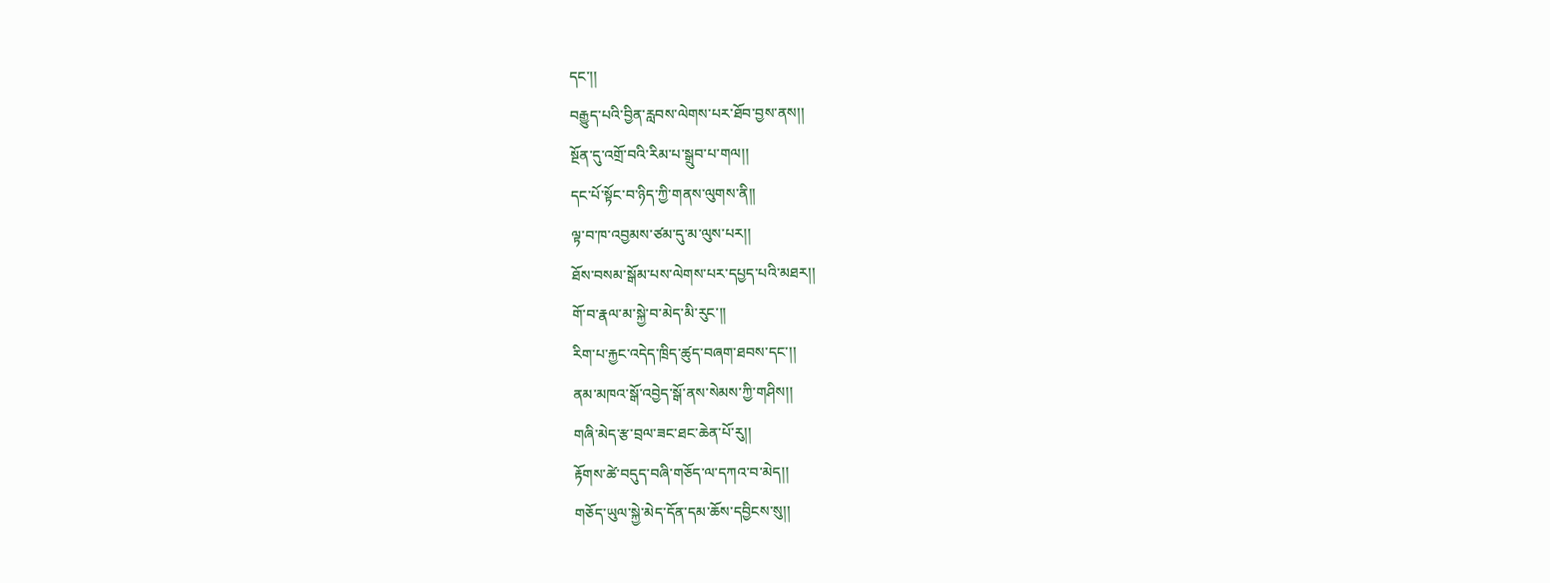དང་།།
བརྒྱུད་པའི་བྱིན་རླབས་ལེགས་པར་ཐོབ་བྱས་ནས།།
སྔོན་དུ་འགྲོ་བའི་རིམ་པ་སྒྲུབ་པ་གལ།།
དང་པོ་སྟོང་བ་ཉིད་ཀྱི་གནས་ལུགས་ནི།།
ལྟ་བ་ཁ་འབྱམས་ཙམ་དུ་མ་ལུས་པར།།
ཐོས་བསམ་སྒོམ་པས་ལེགས་པར་དཔྱད་པའི་མཐར།།
གོ་བ་རྣལ་མ་སྐྱེ་བ་མེད་མི་རུང་།།
རིག་པ་རྐྱང་འདེད་ཁྲིད་ཚུད་བཞག་ཐབས་དང་།།
ནམ་མཁའ་སྒོ་འབྱེད་སྒོ་ནས་སེམས་ཀྱི་གཤིས།།
གཞི་མེད་རྩ་བྲལ་ཟང་ཐང་ཆེན་པོ་རུ།།
རྟོགས་ཚེ་བདུད་བཞི་གཅོད་ལ་དཀའ་བ་མེད།།
གཅོད་ཡུལ་སྐྱེ་མེད་དོན་དམ་ཆོས་དབྱིངས་སུ།།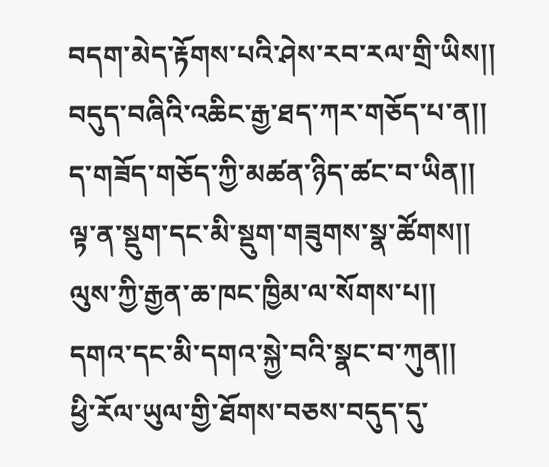བདག་མེད་རྟོགས་པའི་ཤེས་རབ་རལ་གྲི་ཡིས།།
བདུད་བཞིའི་འཆིང་རྒྱ་ཐད་ཀར་གཅོད་པ་ན།།
ད་གཟོད་གཅོད་ཀྱི་མཚན་ཉིད་ཚང་བ་ཡིན།།
ལྟ་ན་སྡུག་དང་མི་སྡུག་གཟུགས་སྣ་ཚོགས།།
ལུས་ཀྱི་རྒྱན་ཆ་ཁང་ཁྱིམ་ལ་སོགས་པ།།
དགའ་དང་མི་དགའ་སྐྱེ་བའི་སྣང་བ་ཀུན།།
ཕྱི་རོལ་ཡུལ་གྱི་ཐོགས་བཅས་བདུད་དུ་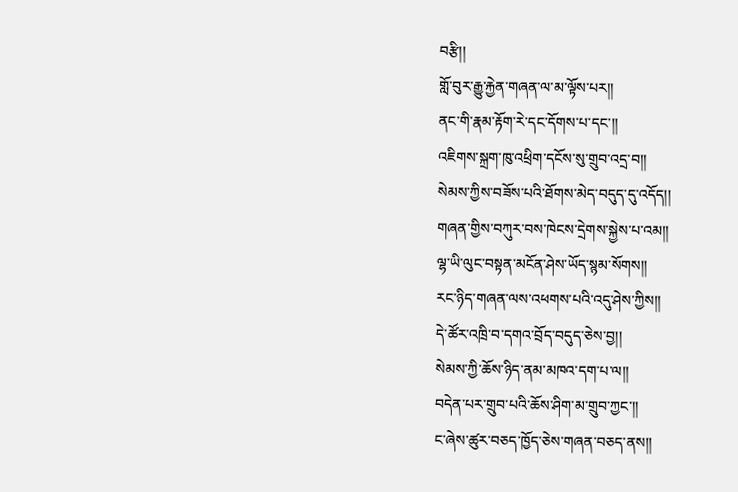བརྩི།།
གློ་བུར་རྒྱུ་རྐྱེན་གཞན་ལ་མ་ལྟོས་པར།།
ནང་གི་རྣམ་རྟོག་རེ་དང་དོགས་པ་དང་།།
འཇིགས་སྐྲག་ཁུ་འཕྲིག་དངོས་སུ་གྲུབ་འདྲ་བ།།
སེམས་ཀྱིས་བཟོས་པའི་ཐོགས་མེད་བདུད་དུ་འདོད།།
གཞན་གྱིས་བཀུར་བས་ཁེངས་དྲེགས་སྐྱེས་པ་འམ།།
ལྷ་ཡི་ལུང་བསྟན་མངོན་ཤེས་ཡོད་སྙམ་སོགས།།
རང་ཉིད་གཞན་ལས་འཕགས་པའི་འདུ་ཤེས་ཀྱིས།།
དེ་ཚོར་འཁྲི་བ་དགའ་བྲོད་བདུད་ཅེས་བྱ།།
སེམས་ཀྱི་ཆོས་ཉིད་ནམ་མཁའ་དག་པ་ལ།།
བདེན་པར་གྲུབ་པའི་ཆོས་ཤིག་མ་གྲུབ་ཀྱང་།།
ང་ཞེས་ཚུར་བཅད་ཁྱོད་ཅེས་གཞན་བཅད་ནས།།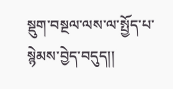སྡུག་བསྔལ་ལས་ལ་སྤྱོད་པ་སྙེམས་བྱེད་བདུད།།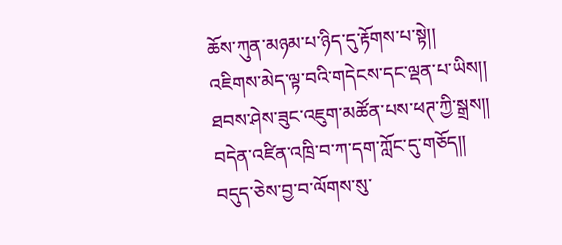ཆོས་ཀུན་མཉམ་པ་ཉིད་དུ་རྟོགས་པ་སྟེ།།
འཇིགས་མེད་ལྟ་བའི་གདེངས་དང་ལྡན་པ་ཡིས།།
ཐབས་ཤེས་ཟུང་འཇུག་མཚོན་པས་ཕཊ་ཀྱི་སྒྲས།།
བདེན་འཛིན་འཁྲི་བ་ཀ་དག་ཀློང་དུ་གཅོད།།
བདུད་ཅེས་བྱ་བ་ལོགས་སུ་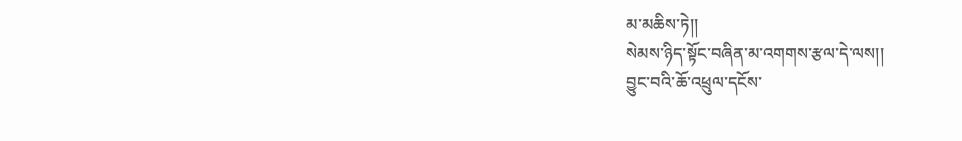མ་མཆིས་ཏེ།།
སེམས་ཉིད་སྟོང་བཞིན་མ་འགགས་རྩལ་དེ་ལས།།
བྱུང་བའི་ཆོ་འཕྲུལ་དངོས་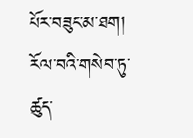པོར་བཟུང་མ་ཐག།
རོལ་བའི་གསེབ་ཏུ་ཚུད་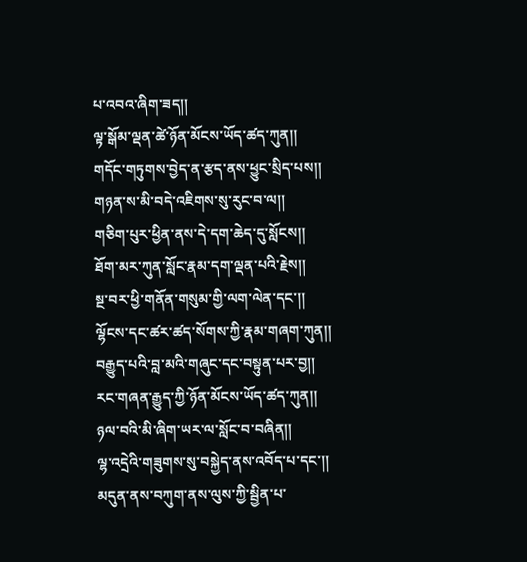པ་འབའ་ཞིག་ཟད།།
ལྟ་སྒོམ་ལྡན་ཚེ་ཉོན་མོངས་ཡོད་ཚད་ཀུན།།
གདོང་གཏུགས་བྱེད་ན་རྩད་ནས་ཕྱུང་སྲིད་པས།།
གཉན་ས་མི་བདེ་འཇིགས་སུ་རུང་བ་ལ།།
གཅིག་པུར་ཕྱིན་ནས་དེ་དག་ཆེད་དུ་སློངས།།
ཐོག་མར་ཀུན་སློང་རྣམ་དག་ལྡན་པའི་རྗེས།།
སྔ་བར་ཕྱི་གནོན་གསུམ་གྱི་ལག་ལེན་དང་།།
ལྷོངས་དང་ཚར་ཚད་སོགས་ཀྱི་རྣམ་གཞག་ཀུན།།
བརྒྱུད་པའི་བླ་མའི་གཞུང་དང་བསྟུན་པར་བྱ།།
རང་གཞན་རྒྱུད་ཀྱི་ཉོན་མོངས་ཡོད་ཚད་ཀུན།།
ཉལ་བའི་མི་ཞིག་ཡར་ལ་སློང་བ་བཞིན།།
ལྷ་འདྲེའི་གཟུགས་སུ་བསྐྱེད་ནས་འབོད་པ་དང་།།
མདུན་ནས་བཀུག་ནས་ལུས་ཀྱི་སྦྱིན་པ་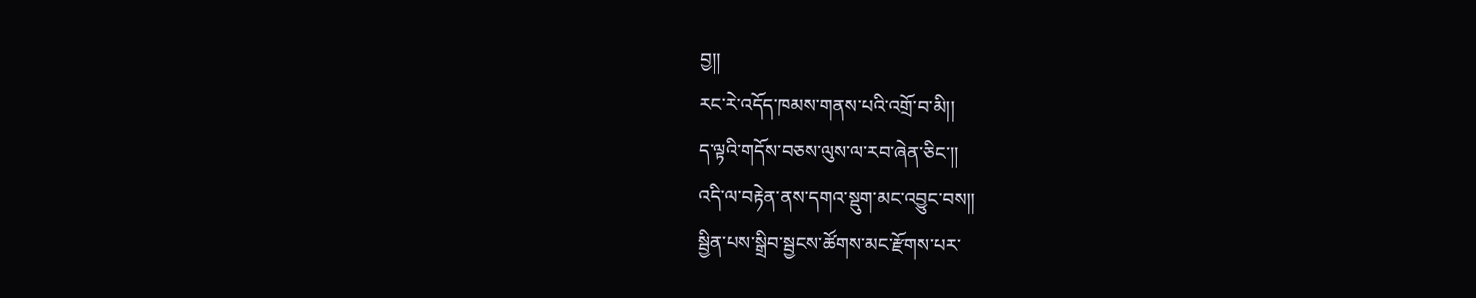བྱ།།
རང་རེ་འདོད་ཁམས་གནས་པའི་འགྲོ་བ་མི།།
ད་ལྟའི་གདོས་བཅས་ལུས་ལ་རབ་ཞེན་ཅིང་།།
འདི་ལ་བརྟེན་ནས་དགའ་སྡུག་མང་འབྱུང་བས།།
སྦྱིན་པས་སྒྲིབ་སྦྱངས་ཚོགས་མང་རྫོགས་པར་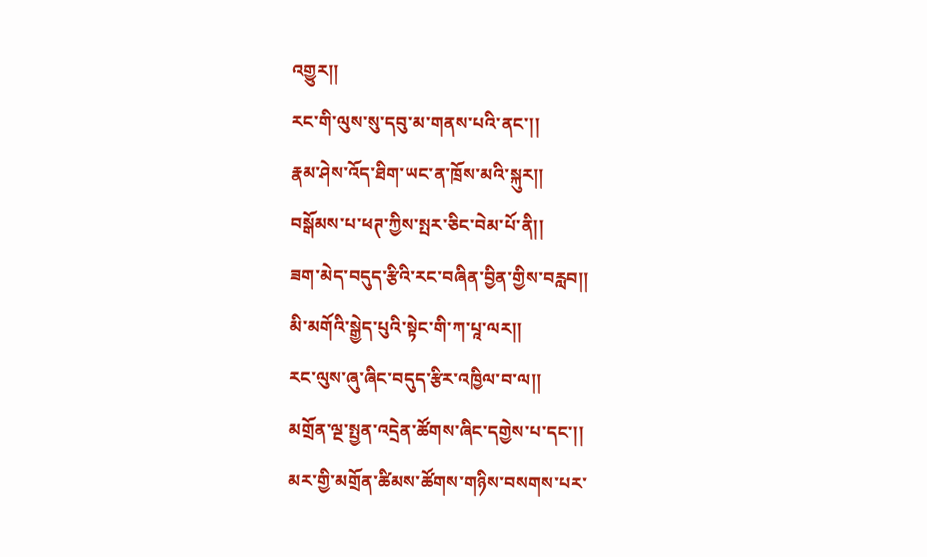འགྱུར།།
རང་གི་ལུས་སུ་དབུ་མ་གནས་པའི་ནང་།།
རྣམ་ཤེས་འོད་ཐིག་ཡང་ན་ཁྲོས་མའི་སྐུར།།
བསྒོམས་པ་ཕཊ་ཀྱིས་སྤར་ཅིང་བེམ་པོ་ནི།།
ཟག་མེད་བདུད་རྩིའི་རང་བཞིན་བྱིན་གྱིས་བརླབ།།
མི་མགོའི་སྒྱེད་པུའི་སྟེང་གི་ཀ་པཱ་ལར།།
རང་ལུས་ཞུ་ཞིང་བདུད་རྩིར་འཁྱིལ་བ་ལ།།
མགྲོན་ལྔ་སྤྱན་འདྲེན་ཚོགས་ཞིང་དགྱེས་པ་དང་།།
མར་གྱི་མགྲོན་ཚིམས་ཚོགས་གཉིས་བསགས་པར་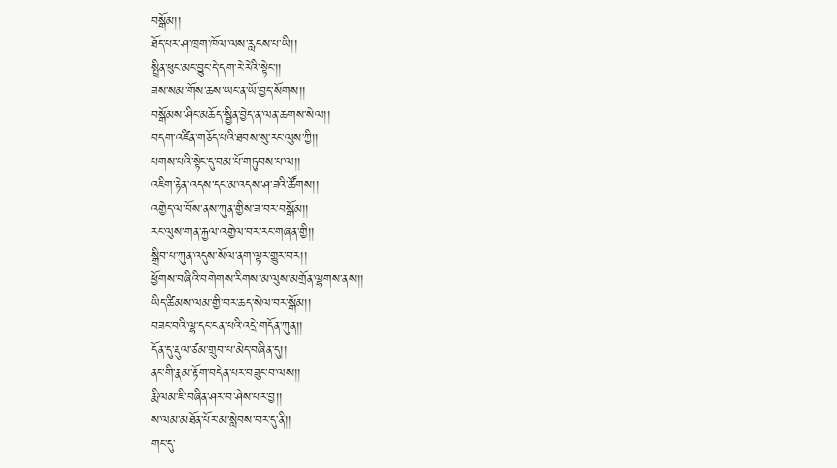བསྒོམ།།
ཐོད་པར་ཤ་ཁྲག་ཁོལ་ལས་རླངས་པ་ཡི།།
སྤྲིན་ཕུང་མང་བྱུང་དེ་དག་རེ་རེའི་སྟེང་།།
ཟས་སམ་གོས་ཆས་ཡང་ན་ཡོ་བྱད་སོགས།།
བསྒོམས་ཤིང་མཆོད་སྦྱིན་བྱེད་ན་ལན་ཆགས་སེལ།།
བདག་འཛིན་གཅོད་པའི་ཐབས་སུ་རང་ལུས་ཀྱི།།
པགས་པའི་སྟེང་དུ་བམ་པོ་གཏུབས་པ་ལ།།
འཇིག་རྟེན་འདས་དང་མ་འདས་ཤ་ཟའི་ཚོགས།།
འགྱེད་ལ་བོས་ནས་ཀུན་གྱིས་ཟ་བར་བསྒོམ།།
རང་ལུས་གན་རྐྱལ་འགྱེལ་བར་རང་གཞན་གྱི།།
སྒྲིབ་པ་ཀུན་འདུས་སོལ་ནག་ལྟར་གྱུར་བར།།
ཕྱོགས་བཞིའི་བགེགས་རིགས་མ་ལུས་མགྲོན་ལྷགས་ནས།།
ཡིད་ཚིམས་ལམ་གྱི་བར་ཆད་སེལ་བར་སྒོམ།།
བཟང་བའི་ལྷ་དང་ངན་པའི་འདྲེ་གདོན་ཀུན།།
དོན་དུ་རྡུལ་ཙམ་གྲུབ་པ་མེད་བཞིན་དུ།།
ནང་གི་རྣམ་རྟོག་བདེན་པར་བཟུང་བ་ལས།།
རྨི་ལམ་ཇི་བཞིན་ཤར་བ་ཤེས་པར་བྱ།།
ས་ལམ་མཐོན་པོར་མ་སླེབས་བར་དུ་ནི།།
གང་དུ་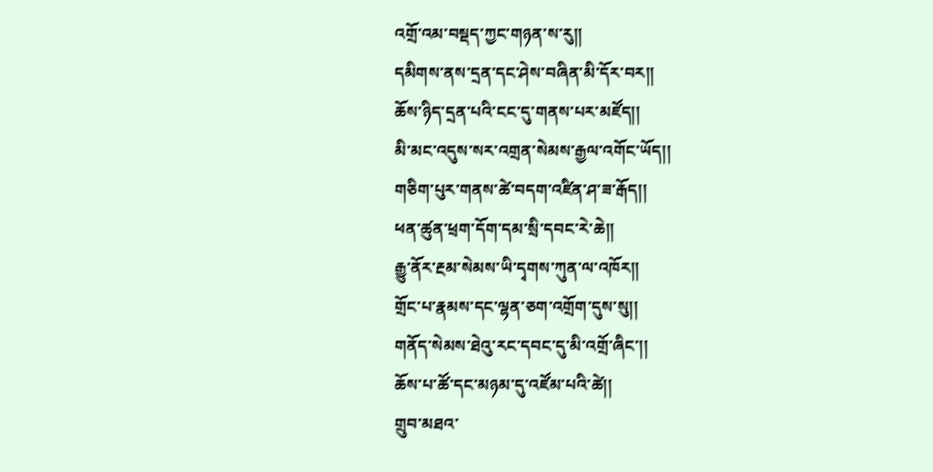འགྲོ་འམ་བསྡད་ཀྱང་གཉན་ས་རུ།།
དམིགས་ནས་དྲན་དང་ཤེས་བཞིན་མི་དོར་བར།།
ཆོས་ཉིད་དྲན་པའི་ངང་དུ་གནས་པར་མཛོད།།
མི་མང་འདུས་སར་འགྲན་སེམས་རྒྱལ་འགོང་ཡོད།།
གཅིག་པུར་གནས་ཚེ་བདག་འཛིན་ཤ་ཟ་རྒོད།།
ཕན་ཚུན་ཕྲག་དོག་དམ་སྲི་དབང་རེ་ཆེ།།
རྒྱུ་ནོར་རྔམ་སེམས་ཡི་དྭགས་ཀུན་ལ་འཁོར།།
གྲོང་པ་རྣམས་དང་ལྷན་ཅག་འགྲོག་དུས་སུ།།
གནོད་སེམས་ཐེའུ་རང་དབང་དུ་མི་འགྲོ་ཞིང་།།
ཆོས་པ་ཚོ་དང་མཉམ་དུ་འཛོམ་པའི་ཚེ།།
གྲུབ་མཐའ་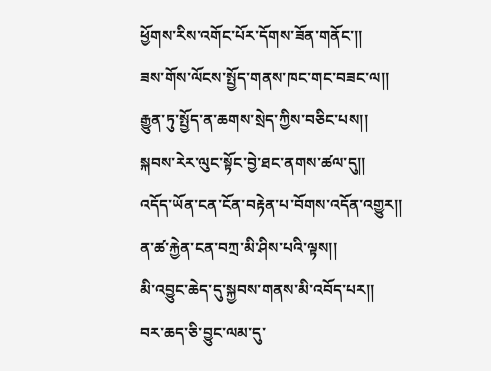ཕྱོགས་རིས་འགོང་པོར་དོགས་ཟོན་གནོང་།།
ཟས་གོས་ལོངས་སྤྱོད་གནས་ཁང་གང་བཟང་ལ།།
རྒྱུན་ཏུ་སྤྱོད་ན་ཆགས་སྲེད་ཀྱིས་བཅིང་པས།།
སྐབས་རེར་ལུང་སྟོང་བྱེ་ཐང་ནགས་ཚལ་དུ།།
འདོད་ཡོན་ངན་ངོན་བརྟེན་པ་བོགས་འདོན་འགྱུར།།
ན་ཚ་རྐྱེན་ངན་བཀྲ་མི་ཤིས་པའི་ལྟས།།
མི་འབྱུང་ཆེད་དུ་སྐྱབས་གནས་མི་འབོད་པར།།
བར་ཆད་ཅི་བྱུང་ལམ་དུ་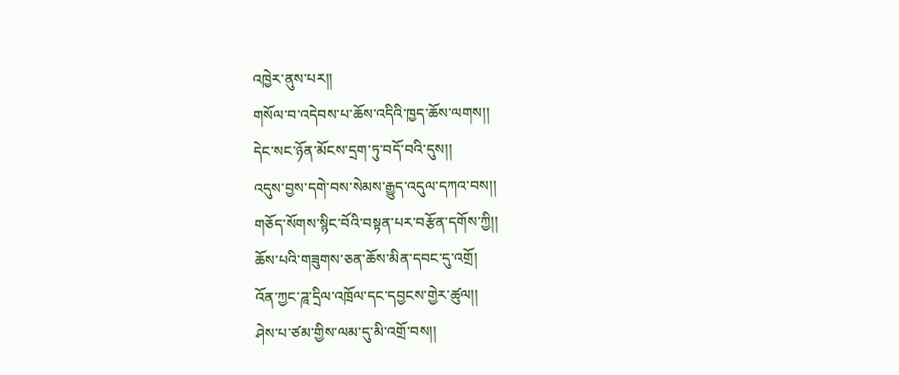འཁྱེར་ནུས་པར།།
གསོལ་བ་འདེབས་པ་ཆོས་འདིའི་ཁྱད་ཆོས་ལགས།།
དེང་སང་ཉོན་མོངས་དྲག་ཏུ་བདོ་བའི་དུས།།
འདུས་བྱས་དགེ་བས་སེམས་རྒྱུད་འདུལ་དཀའ་བས།།
གཅོད་སོགས་སྙིང་བོའི་བསྟན་པར་བརྩོན་དགོས་ཀྱི།།
ཆོས་པའི་གཟུགས་ཅན་ཆོས་མིན་དབང་དུ་འགྲོ།
འོན་ཀྱང་ཌཱ་དྲིལ་འཁྲོལ་དང་དབྱངས་གྱེར་ཚུལ།།
ཤེས་པ་ཙམ་གྱིས་ལམ་དུ་མི་འགྲོ་བས།།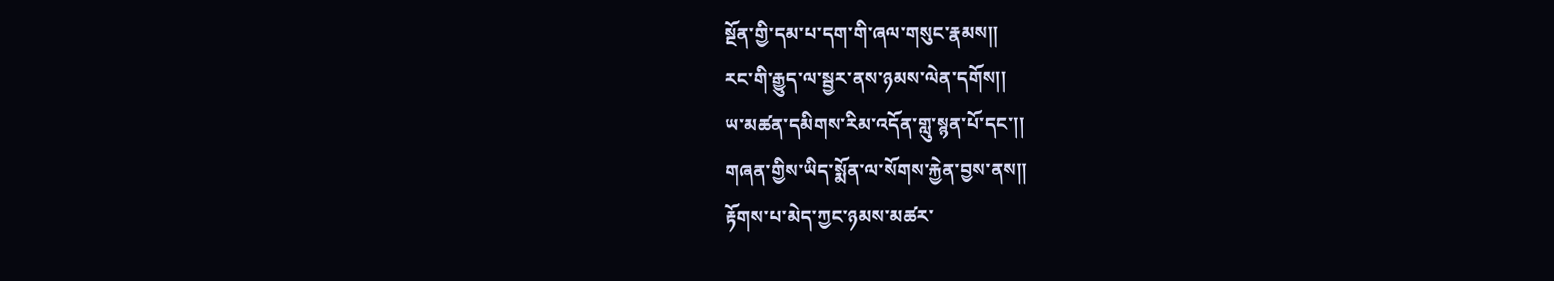སྔོན་གྱི་དམ་པ་དག་གི་ཞལ་གསུང་རྣམས།།
རང་གི་རྒྱུད་ལ་སྦྱར་ནས་ཉམས་ལེན་དགོས།།
ཡ་མཚན་དམིགས་རིམ་འདོན་གླུ་སྙན་པོ་དང་།།
གཞན་གྱིས་ཡིད་སྨོན་ལ་སོགས་རྐྱེན་བྱས་ནས།།
རྟོགས་པ་མེད་ཀྱང་ཉམས་མཚར་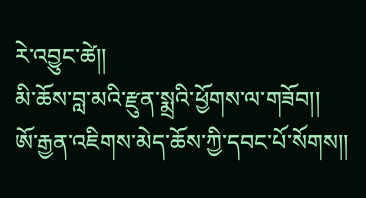རེ་འབྱུང་ཚེ།།
མི་ཆོས་བླ་མའི་རྫུན་སྨྲའི་ཕྱོགས་ལ་གཟོབ།།
ཨོ་རྒྱན་འཇིགས་མེད་ཆོས་ཀྱི་དབང་པོ་སོགས།།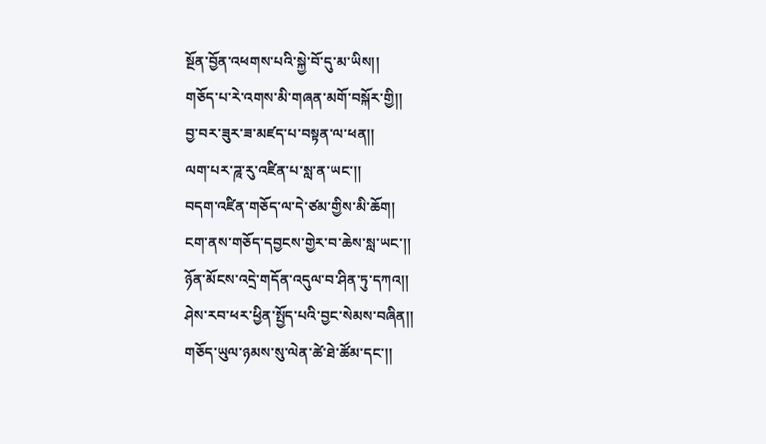སྔོན་བྱོན་འཕགས་པའི་སྐྱེ་བོ་དུ་མ་ཡིས།།
གཅོད་པ་རེ་འགས་མི་གཞན་མགོ་བསྐོར་གྱི།།
བྱ་བར་ཟུར་ཟ་མཛད་པ་བསྟན་ལ་ཕན།།
ལག་པར་ཌཱ་རུ་འཛིན་པ་སླ་ན་ཡང་།།
བདག་འཛིན་གཅོད་ལ་དེ་ཙམ་གྱིས་མི་ཆོག།
ངག་ནས་གཅོད་དབྱངས་གྱེར་བ་ཆེས་སླ་ཡང་།།
ཉོན་མོངས་འདྲེ་གདོན་འདུལ་བ་ཤིན་ཏུ་དཀའ།།
ཤེས་རབ་ཕར་ཕྱིན་སྤྱོད་པའི་བྱང་སེམས་བཞིན།།
གཅོད་ཡུལ་ཉམས་སུ་ལེན་ཚེ་ཐེ་ཚོམ་དང་།།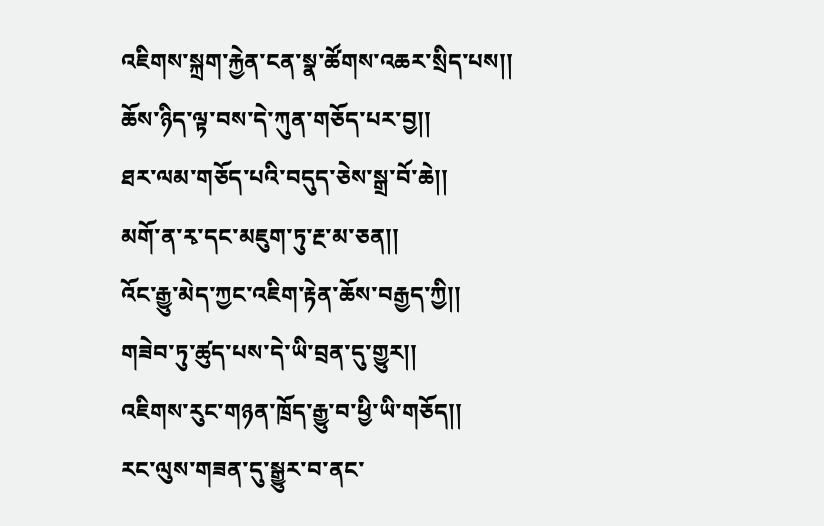འཇིགས་སྐྲག་རྐྱེན་ངན་སྣ་ཚོགས་འཆར་སྲིད་པས།།
ཆོས་ཉིད་ལྟ་བས་དེ་ཀུན་གཅོད་པར་བྱ།།
ཐར་ལམ་གཅོད་པའི་བདུད་ཅེས་སྒྲ་བོ་ཆེ།།
མགོ་ན་རྭ་དང་མཇུག་ཏུ་རྔ་མ་ཅན།།
འོང་རྒྱུ་མེད་ཀྱང་འཇིག་རྟེན་ཆོས་བརྒྱད་ཀྱི།།
གཟེབ་ཏུ་ཚུད་པས་དེ་ཡི་བྲན་དུ་གྱུར།།
འཇིགས་རུང་གཉན་ཁྲོད་རྒྱུ་བ་ཕྱི་ཡི་གཅོད།།
རང་ལུས་གཟན་དུ་སྒྱུར་བ་ནང་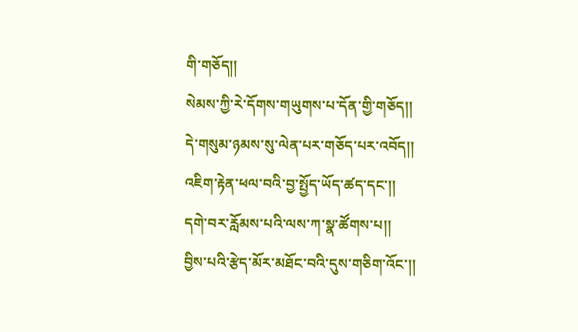གི་གཅོད།།
སེམས་ཀྱི་རེ་དོགས་གཡུགས་པ་དོན་གྱི་གཅོད།།
དེ་གསུམ་ཉམས་སུ་ལེན་པར་གཅོད་པར་འབོད།།
འཇིག་རྟེན་ཕལ་བའི་བྱ་སྤྱོད་ཡོད་ཚད་དང་།།
དགེ་བར་རློམས་པའི་ལས་ཀ་སྣ་ཚོགས་པ།།
བྱིས་པའི་རྩེད་མོར་མཐོང་བའི་དུས་གཅིག་འོང་།།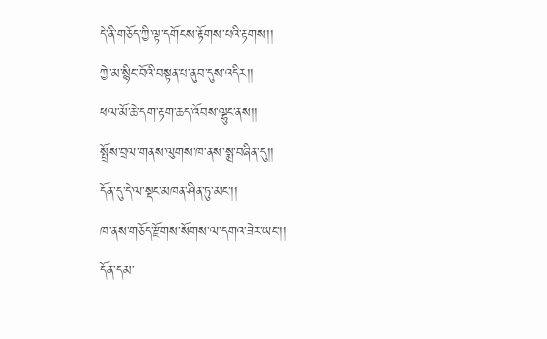དེ་ནི་གཅོད་ཀྱི་ལྟ་དགོངས་རྟོགས་པའི་རྟགས།།
ཀྱེ་མ་སྙིང་བོའི་བསྟན་པ་ནུབ་དུས་འདིར།།
ཕལ་མོ་ཆེ་དག་རྟག་ཆད་འོབས་ལྷུང་ནས།།
སྤྲོས་བྲལ་གནས་ལུགས་ཁ་ནས་སྨྲ་བཞིན་དུ།།
དོན་དུ་དེ་ལ་སྡང་མཁན་ཤིན་ཏུ་མང་།།
ཁ་ནས་གཅོད་རྫོགས་སོགས་ལ་དགའ་ཟེར་ཡང་།།
དོན་དམ་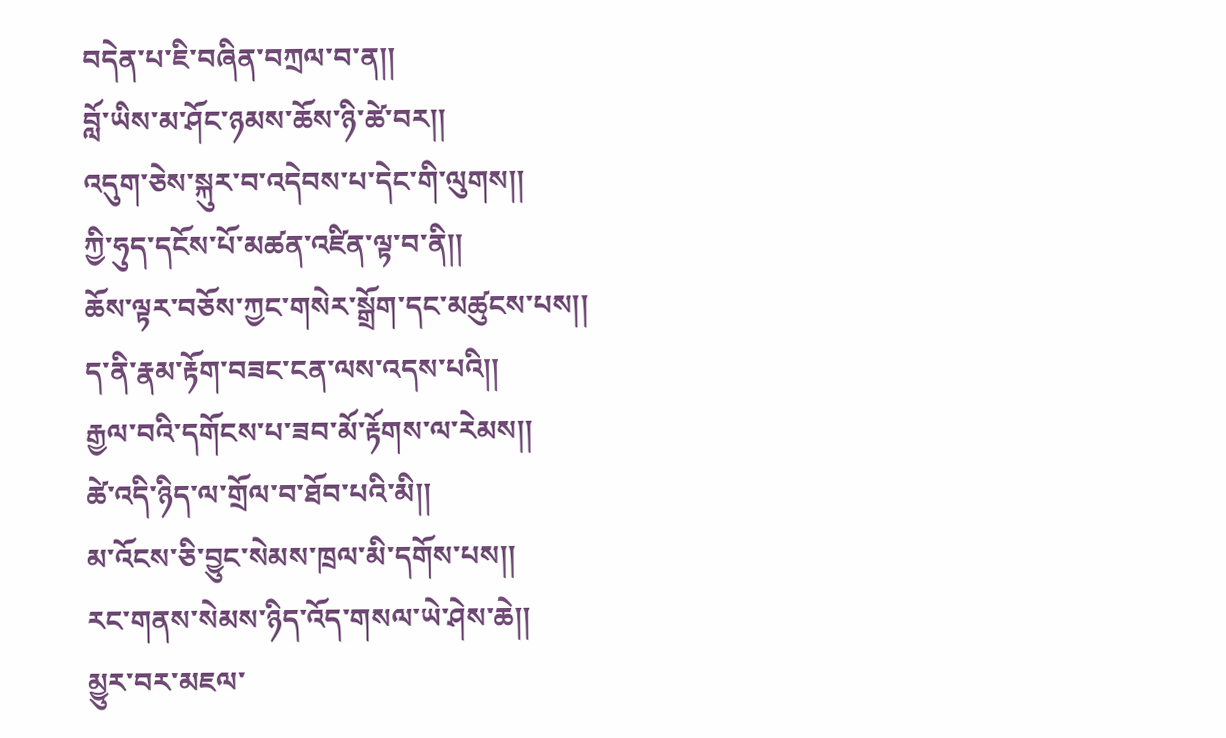བདེན་པ་ཇི་བཞིན་བཀྲལ་བ་ན།།
བློ་ཡིས་མ་ཤོང་ཉམས་ཆོས་ཉི་ཚེ་བར།།
འདུག་ཅེས་སྐུར་བ་འདེབས་པ་དེང་གི་ལུགས།།
ཀྱི་ཧུད་དངོས་པོ་མཚན་འཛིན་ལྟ་བ་ནི།།
ཆོས་ལྟར་བཅོས་ཀྱང་གསེར་སྒྲོག་དང་མཚུངས་པས།།
ད་ནི་རྣམ་རྟོག་བཟང་ངན་ལས་འདས་པའི།།
རྒྱལ་བའི་དགོངས་པ་ཟབ་མོ་རྟོགས་ལ་རེམས།།
ཚེ་འདི་ཉིད་ལ་གྲོལ་བ་ཐོབ་པའི་མི།།
མ་འོངས་ཅི་བྱུང་སེམས་ཁྲལ་མི་དགོས་པས།།
རང་གནས་སེམས་ཉིད་འོད་གསལ་ཡེ་ཤེས་ཆེ།།
མྱུར་བར་མཇལ་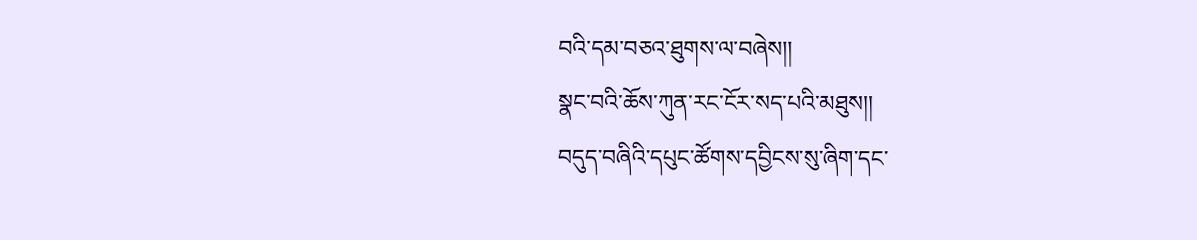བའི་དམ་བཅའ་ཐུགས་ལ་བཞེས།།
སྣང་བའི་ཆོས་ཀུན་རང་ངོར་སད་པའི་མཐུས།།
བདུད་བཞིའི་དཔུང་ཚོགས་དབྱིངས་སུ་ཞིག་དང་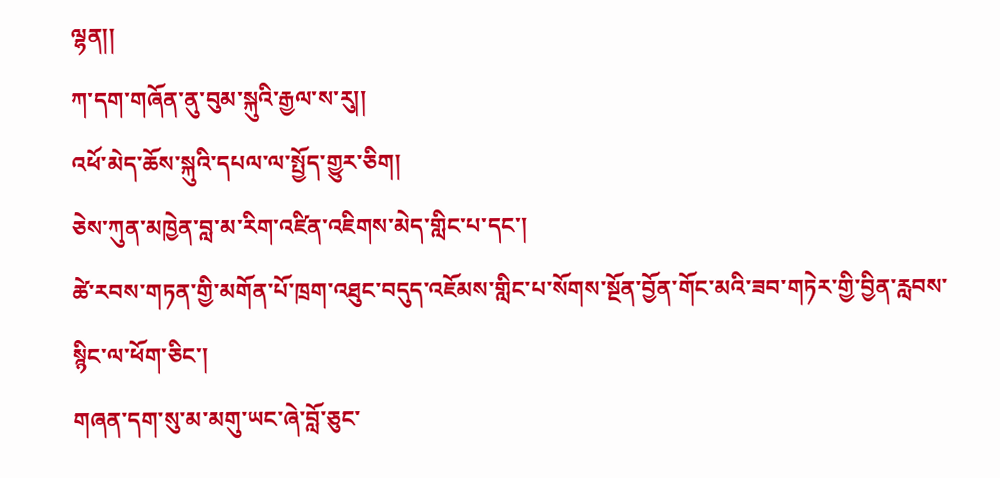ལྷན།།
ཀ་དག་གཞོན་ནུ་བུམ་སྐུའི་རྒྱལ་ས་རུ།།
འཕོ་མེད་ཆོས་སྐུའི་དཔལ་ལ་སྤྱོད་གྱུར་ཅིག།
ཅེས་ཀུན་མཁྱེན་བླ་མ་རིག་འཛིན་འཇིགས་མེད་གླིང་པ་དང་།
ཚེ་རབས་གཏན་གྱི་མགོན་པོ་ཁྲག་འཐུང་བདུད་འཇོམས་གླིང་པ་སོགས་སྔོན་བྱོན་གོང་མའི་ཟབ་གཏེར་གྱི་བྱིན་རླབས་སྙིང་ལ་ཕོག་ཅིང་།
གཞན་དག་སུ་མ་མགུ་ཡང་ཞེ་བློ་ཅུང་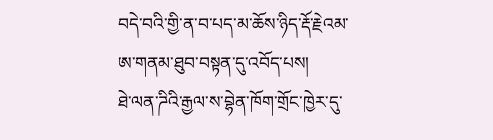བདེ་བའི་གྱི་ན་བ་པད་མ་ཆོས་ཉིད་རྡོ་རྗེའམ་ཨ་གནམ་ཐུབ་བསྟན་དུ་འབོད་པས།
ཐེ་ལན་ཌིའི་རྒྱལ་ས་བྷེན་ཁོག་གྲོང་ཁྱེར་དུ་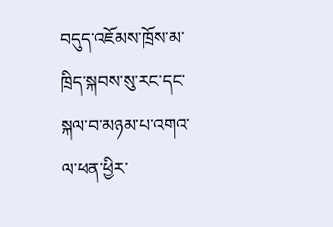བདུད་འཇོམས་ཁྲོས་མ་ཁྲིད་སྐབས་སུ་རང་དང་སྐལ་བ་མཉམ་པ་འགའ་ལ་ཕན་ཕྱིར་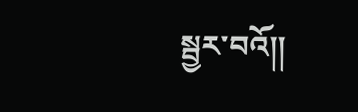སྦྱར་བའོ།།